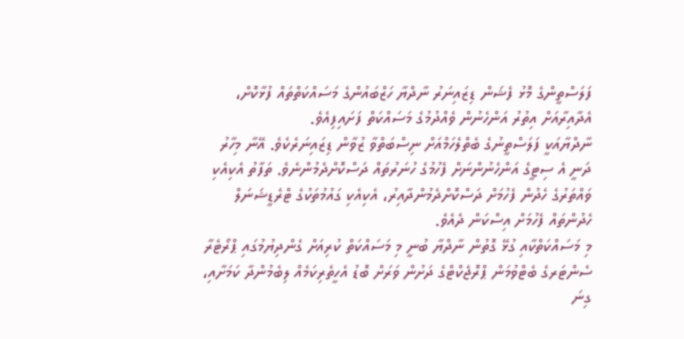ފަލަސްތީންގެ މޮޅު ފެޝަން ޑިޒައިނަރު ނާދްޔާ ހަޒްބައުންގެ މަސައްކަތްތައް ފުޅާކޮށް، އެދާއިރާއަށް އިތުރު އަންހެނުން ވެއްދުމުގެ މަސައްކަތް ފަށައިފިއެވެ.
ނާދްޔާއަކީ ފަލަސްތީނުގެ ބެތްލެހަމްއަށް ނިސްބަތްވާ ޒުވާން ޑިޒައިނަރެކެވެ. އޭނާ މިހާރު ދަނީ އެ ސިޓީގެ އަންހެނުންނަށް ފެހުމުގެ ހުނަރުތައް ދަސްކޮށްދެމުންނެވެ. ތަފާތު އެކިއެކި ވައްތަރުގެ ހެދުން ފެހުމަށް ދަސްކޮށްދެމުންދާއިރު، އެކިއެކި ގައުމުތަކުގެ ޓްރެޑީޝަނަލް ހެދުންތައް ފެހުމަށް އިސްކަން ދެއެވެ.
މި މަސައްކަތްކާއި ގުޅޭ ގޮތުން ނާދްޔާ ބުނީ މި މަސައްކަތް ކުރިއަށް ގެންދިޔުމުގައި ޕްރޯޓެރާ ސެންޓަރގެ ބެޓްވުމަން ޕްރޮޖެކްޓްގެ ދަށުން ވަރަށް ބޮޑު އެހީތެރިކަމެއް ލިބެމުންދާ ކަމަށާއި، ގިނަ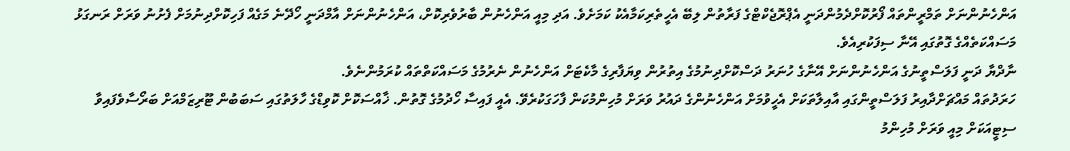އަންހެނުންނަށް ތަމްރީންތައް ފޯރުކޮށްދެމުންދަނީ އެޕްރޮޖެކްޓްގެ ފަރާތުން ލިބޭ އެހީތެރިކަމާއެކު ކަމަށެވެ. އަދި މިއީ އަންހެނުން ބާރުވެރިކޮށް، އަންހެނުންނަށް އާމްދަނީ ހޯދޭނެ މަގެއް ފަހިކޮށްދިނުމަށް ފެށުނު ވަރަށް ރަނގަޅު މަސައްކަތެއްގެ ގޮތުގައި އޭނާ ސިފަކުރިއެވެ.
ނާދްޔާ ދަނީ ފަލަސްތީނުގެ އަންހެނުންނަށް އޭނާގެ ހުނަރު ދަސްކޮށްދިނުމުގެ އިތުރުން ވިޔަފާރިގެ މާކެޓަށް އަންހެނުން ނެރުމުގެ މަސައްކަތްތައް ކުރަމުންނެވެ.
ހަރަދުތައް މައްޗަށްދާއިރު ފަލަސްތީންގައި އާއިލާތަކަށް އެހީވުމަށް އަންހެނުންގެ ދައުރު ވަރަށް މުހިންމުކަން ފާހަގަކުރެވޭ. އެއީ ފައިސާ ހޯދުމުގެ ގޮތުން. ޚާއްސަކޮށް ކޮވިޑްގެ ހާލަތުގައި ސަބަބުން ޓޫރިޒަމްއަށް ބަރޯސާވެފައިވާ ސިޓީއަކަށް މިއީ ވަރަށް މުހިންމު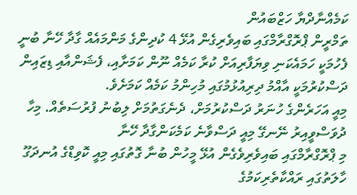ކަމެއްނާދްޔާ ހަޒްބައުން
ތަމްރީން ޕްރޮގްރާމްގައި ބައިވެރިގެން އުޅޭ 4 ކުދިންގެ މަންމައެއް ގާދާ ހޭނާ ބުނީ ފެހުމަކީ ހަމައެކަނި ވިޔަފާރިއަށް ކުރާ ކަމެއް ނޫން ކަމަށާއި، ފެޝަންއާއި ޑިޒައިން ދަސްކުރުމަކީ އާއްމު ދިރިއުޅުމުގައި މުހިންމު ކަމެއް ކަމަށެވެ.
މިއީ އަހަރެންގެ ހުނަރު ދަސްކުރުމަށް، ދެނެގަތުމަށް ލިބުނު ފުރުސަތެއް. މިހާ ދުވަސްވީއިރު ނޭނގޭ މިއީ ދަސްވާނެ ކަމެކަންގާދާ ހޭނާ
މި ޕްރޮގްރާމްގައި ބައިވެރިވެގެން އުޅޭ މީހުން ބުނާ ގޮތުގައި މިއީ ކޮވިޑްގެ އުނދަގޫ ހާލަތުގައި ރައްކާތެރިކަމުގެ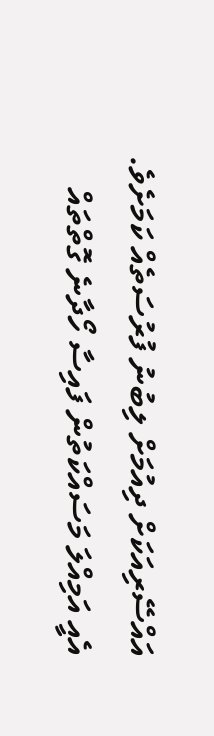އައްސޭރިއަކަށް ދިއުމަށް ލިބުނު ފުރުސަތެއް ކަމަށެވެ. އެއީ އަމިއްލަ މަސައްކަތުން ފައިސާ ހޯދާނެ ގޮތްތައް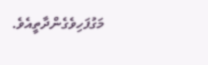މަގުފަހިވެގެންދާތީއެވެ.